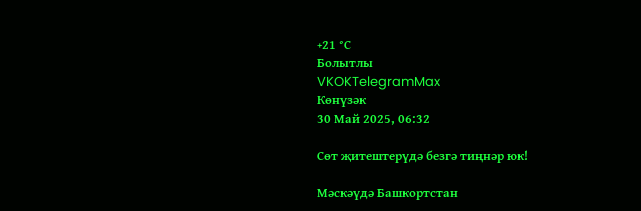+21 °С
Болытлы
VKOKTelegramMax
Көнүзәк
30 Май 2025, 06:32

Сөт җитештерүдә безгә тиңнәр юк!

Мәскәүдә Башкортстан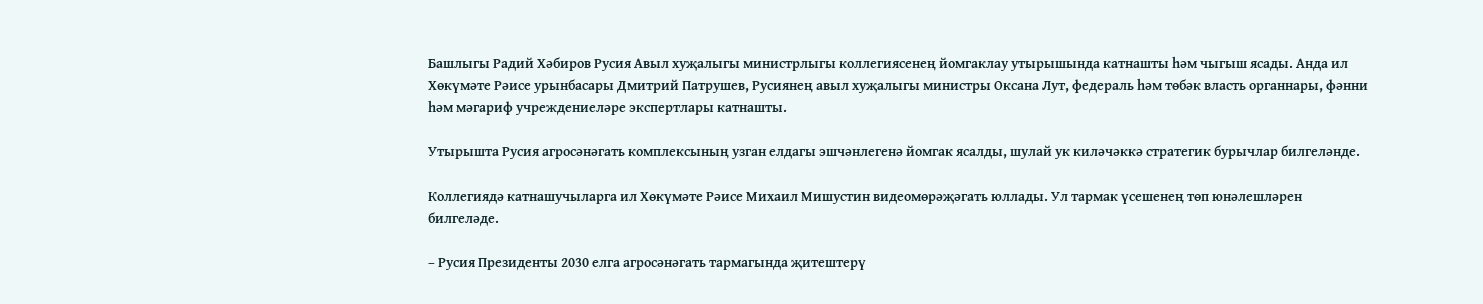Башлыгы Радий Хәбиров Русия Авыл хуҗалыгы министрлыгы коллегиясенең йомгаклау утырышында катнашты һәм чыгыш ясады. Анда ил Хөкүмәте Рәисе урынбасары Дмитрий Патрушев, Русиянең авыл хуҗалыгы министры Оксана Лут, федераль һәм төбәк власть органнары, фәнни һәм мәгариф учреждениеләре экспертлары катнашты.

Утырышта Русия агросәнәгать комплексының узган елдагы эшчәнлегенә йомгак ясалды, шулай ук киләчәккә стратегик бурычлар билгеләнде.

Коллегиядә катнашучыларга ил Хөкүмәте Рәисе Михаил Мишустин видеомөрәҗәгать юллады. Ул тармак үсешенең төп юнәлешләрен билгеләде.

– Русия Президенты 2030 елга агросәнәгать тармагында җитештерү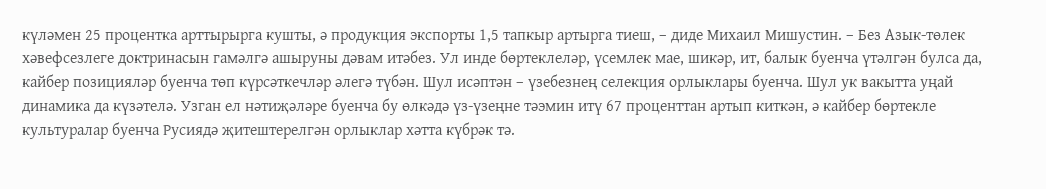күләмен 25 процентка арттырырга кушты, ә продукция экспорты 1,5 тапкыр артырга тиеш, – диде Михаил Мишустин. – Без Азык-төлек хәвефсезлеге доктринасын гамәлгә ашыруны дәвам итәбез. Ул инде бөртеклеләр, үсемлек мае, шикәр, ит, балык буенча үтәлгән булса да, кайбер позицияләр буенча төп күрсәткечләр әлегә түбән. Шул исәптән – үзебезнең селекция орлыклары буенча. Шул ук вакытта уңай динамика да күзәтелә. Узган ел нәтиҗәләре буенча бу өлкәдә үз-үзеңне тәэмин итү 67 проценттан артып киткән, ә кайбер бөртекле культуралар буенча Русиядә җитештерелгән орлыклар хәтта күбрәк тә.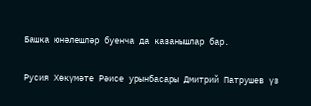Башка юнәлешләр буенча да казанышлар бар.

Русия Хөкүмәте Рәисе урынбасары Дмитрий Патрушев үз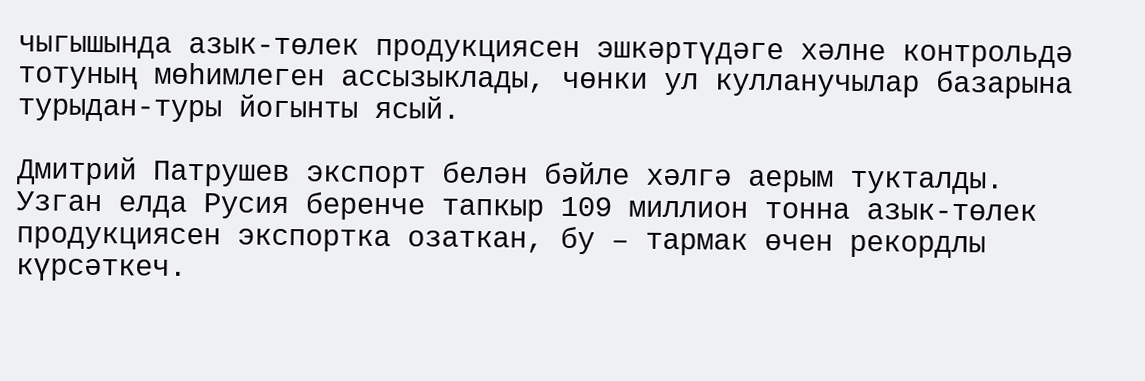чыгышында азык-төлек продукциясен эшкәртүдәге хәлне контрольдә тотуның мөһимлеген ассызыклады, чөнки ул кулланучылар базарына турыдан-туры йогынты ясый.

Дмитрий Патрушев экспорт белән бәйле хәлгә аерым тукталды. Узган елда Русия беренче тапкыр 109 миллион тонна азык-төлек продукциясен экспортка озаткан, бу – тармак өчен рекордлы күрсәткеч.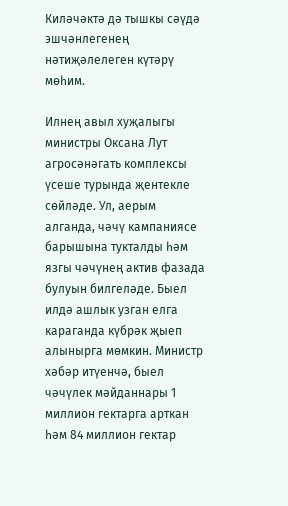Киләчәктә дә тышкы сәүдә эшчәнлегенең нәтиҗәлелеген күтәрү мөһим.

Илнең авыл хуҗалыгы министры Оксана Лут агросәнәгать комплексы үсеше турында җентекле сөйләде. Ул, аерым алганда, чәчү кампаниясе барышына тукталды һәм язгы чәчүнең актив фазада булуын билгеләде. Быел илдә ашлык узган елга караганда күбрәк җыеп алынырга мөмкин. Министр хәбәр итүенчә, быел чәчүлек мәйданнары 1 миллион гектарга арткан һәм 84 миллион гектар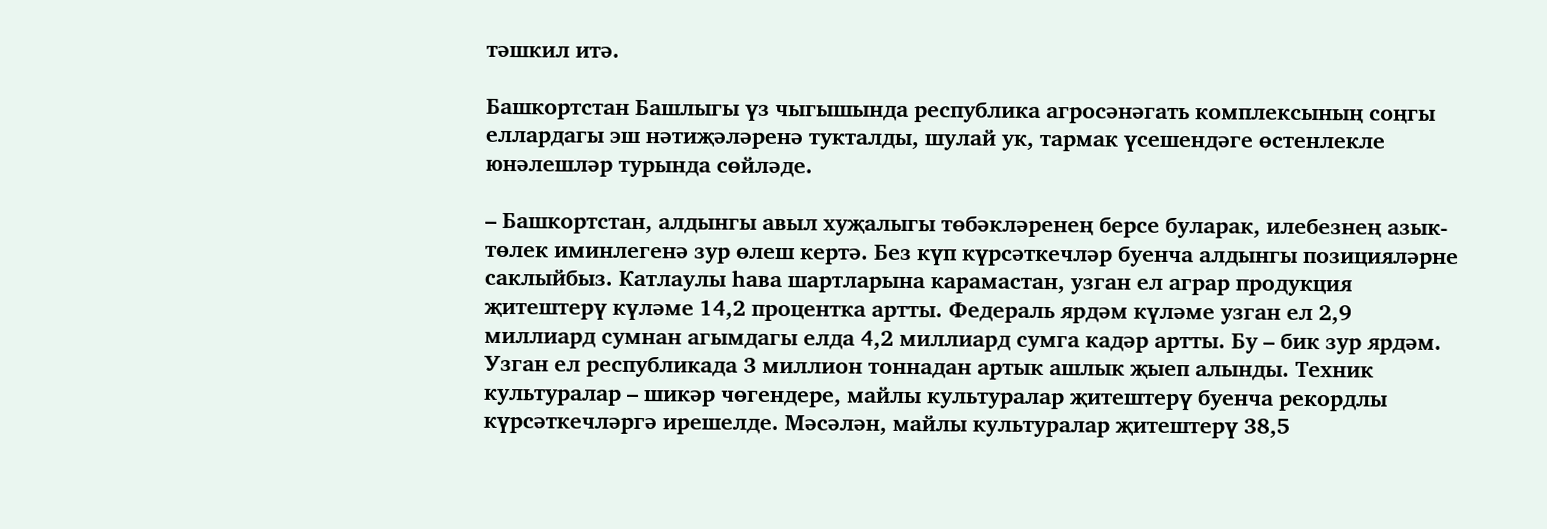тәшкил итә.

Башкортстан Башлыгы үз чыгышында республика агросәнәгать комплексының соңгы еллардагы эш нәтиҗәләренә тукталды, шулай ук, тармак үсешендәге өстенлекле юнәлешләр турында сөйләде.

– Башкортстан, алдынгы авыл хуҗалыгы төбәкләренең берсе буларак, илебезнең азык-төлек иминлегенә зур өлеш кертә. Без күп күрсәткечләр буенча алдынгы позицияләрне саклыйбыз. Катлаулы һава шартларына карамастан, узган ел аграр продукция җитештерү күләме 14,2 процентка артты. Федераль ярдәм күләме узган ел 2,9 миллиард сумнан агымдагы елда 4,2 миллиард сумга кадәр артты. Бу – бик зур ярдәм. Узган ел республикада 3 миллион тоннадан артык ашлык җыеп алынды. Техник культуралар – шикәр чөгендере, майлы культуралар җитештерү буенча рекордлы күрсәткечләргә ирешелде. Мәсәлән, майлы культуралар җитештерү 38,5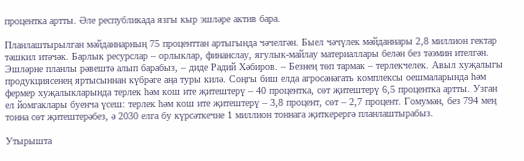процентка артты. Әле республикада язгы кыр эшләре актив бара.

Планлаштырылган мәйданнарның 75 проценттан артыгында чәчелгән. Быел чәчүлек мәйданнары 2,8 миллион гектар тәшкил итәчәк. Барлык ресурслар – орлыклар, финанслау, ягулык-майлау материаллары белән без тәэмин ителгән. Эшләрне планлы рәвештә алып барабыз, – диде Радий Хәбиров. – Безнең төп тармак – терлекчелек. Авыл хуҗалыгы продукциясенең яртысыннан күбрәге аңа туры килә. Соңгы биш елда агросәнәгать комплексы оешмаларында һәм фермер хуҗалыкларында терлек һәм кош ите җитештерү – 40 процентка, сөт җитештерү 6,5 процентка артты. Узган ел йомгаклары буенча үсеш: терлек һәм кош ите җитештерү – 3,8 процент, сөт – 2,7 процент. Гомумән, без 794 мең тонна сөт җитештерәбез, ә 2030 елга бу күрсәткечне 1 миллион тоннага җиткерергә планлаштырабыз.

Утырышта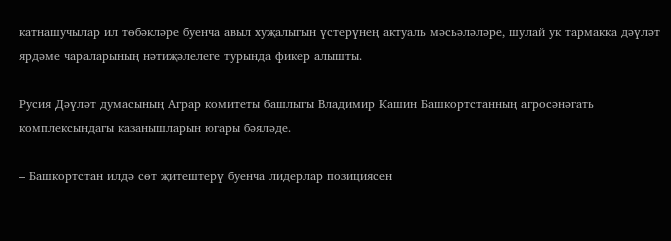катнашучылар ил төбәкләре буенча авыл хуҗалыгын үстерүнең актуаль мәсьәләләре, шулай ук тармакка дәүләт ярдәме чараларының нәтиҗәлелеге турында фикер алышты.

Русия Дәүләт думасының Аграр комитеты башлыгы Владимир Кашин Башкортстанның агросәнәгать комплексындагы казанышларын югары бәяләде.

– Башкортстан илдә сөт җитештерү буенча лидерлар позициясен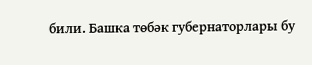били. Башка төбәк губернаторлары бу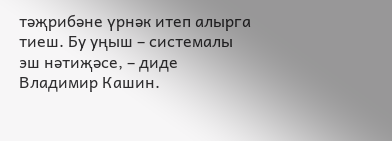тәҗрибәне үрнәк итеп алырга тиеш. Бу уңыш – системалы эш нәтиҗәсе, – диде Владимир Кашин.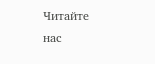Читайте нас